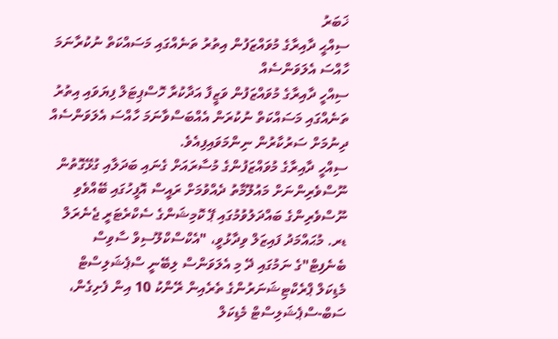ޚަބަރު
ސިއްޙީ ދާއިރާގެ މުވައްޒަފުން އިތުރު ތަނެއްގައި މަސައްކަތް ނުކުރާނަމަ ހާއްސަ އެލަވަންސެއް
ސިއްހީ ދާއިރާގެ މުވައްޒަފުން ވަޒީފާ އަދާކުރާ ހޮސްޕިޓަލް ފިޔަވައި އިތުރު ތަނެއްގައި މަސައްކަތް ނުކުރަން އެއްބަސްވާނަމަ ހާއްސަ އެލަވަންސެއް ދިނުމަށް ސަރުކާރުން ނިންމަވައިފިއެވެ.
ސިއްހީ ދާއިރާގެ މުވައްޒަފުންގެ މުސާރައަށް ގެނައި ބަދަލާއި ގުޅޭގޮތުން ނޫސްވެރިންނަށް މައުލޫމާތު ދެއްވުމަށް ރައީސް އޮފީހުގައި ބޭއްވެވި ނޫސްވެރިންގެ ބައްދަލުވުމުގައި ޕޭ ކޮމިޝަންގެ ސެކްރެޓަރީ ޖެނެރަލް ޑރ. މުޙައްމަދު ފައިޒަލް ވިދާޅުވީ، "އެކްސްކްލޫސިވް ސާވިސް ބެނެފިޓް"ގެ ނަމުގައި ދޭ މި އެލަވަންސް ލިބޭނީ ސްޕެޝަލިސްޓް މެޑިކަލް ޕްރެކްޓިޝަނަރުންގެ ތެރެއިން ރޭންކު 10 އިން ފެށިގެން، ސަބް-ސްޕެޝަލިސްޓް މެޑިކަލް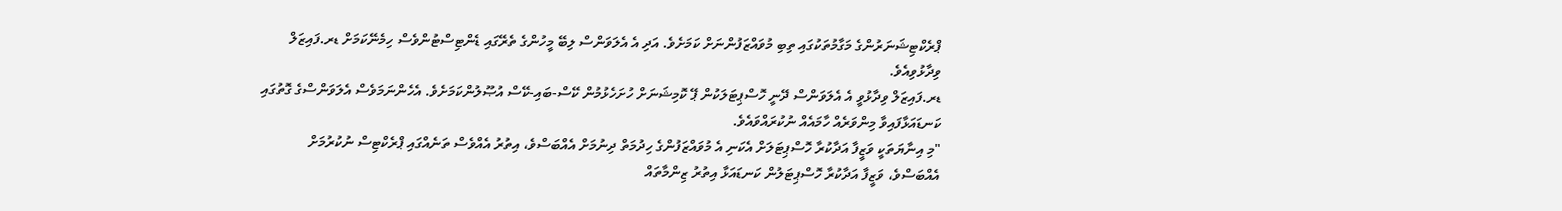ޕްރެކްޓިޝަނަރުންގެ މަގާމުތަކުގައި ތިބި މުވައްޒަފުންނަށް ކަމަށެވެ. އަދި އެ އެލަވަންސް ލިބޭ މީހުންގެ ތެރޭގައި ޑެންޓިސްޓުންވެސް ހިމެނޭކަމަށް ޑރ.ފައިޒަލް ވިދާޅުވިއެވެ.
ޑރ.ފައިޒަލް ވިދާޅުވީ އެ އެލަވަންސް ދޭނީ ހޮސްޕިޓަލަކުން ޕޭ ކޮމިޝަނަށް ހުށަހެޅުމުން ކޭސް-ބައި-ކޭސް އުޞޫލުންކަމަށެވެ. އެހެންނަމަވެސް އެލަވަންސްގެ ގޮތުގައި ކަނޑައަޅާފައިވާ މިންވަރެއް ހާމައެއް ނުކުރައްވައެވެ.
"މި އިނާޔަތަކީ ވަޒީފާ އަދާކުރާ ހޮސްޕިޓަލަށް އެކަނި އެ މުވައްޒަފުންގެ ހިދުމަތް ދިނުމަށް އެއްބަސްވެ، އިތުރު އެއްވެސް ތަނެއްގައި ޕްރެކްޓިސް ނުކުރުމަށް އެއްބަސްވެ، ވަޒީފާ އަދާކުރާ ހޮސްޕިޓަލުން ކަނޑައަޅާ އިތުރު ޒިންމާތައް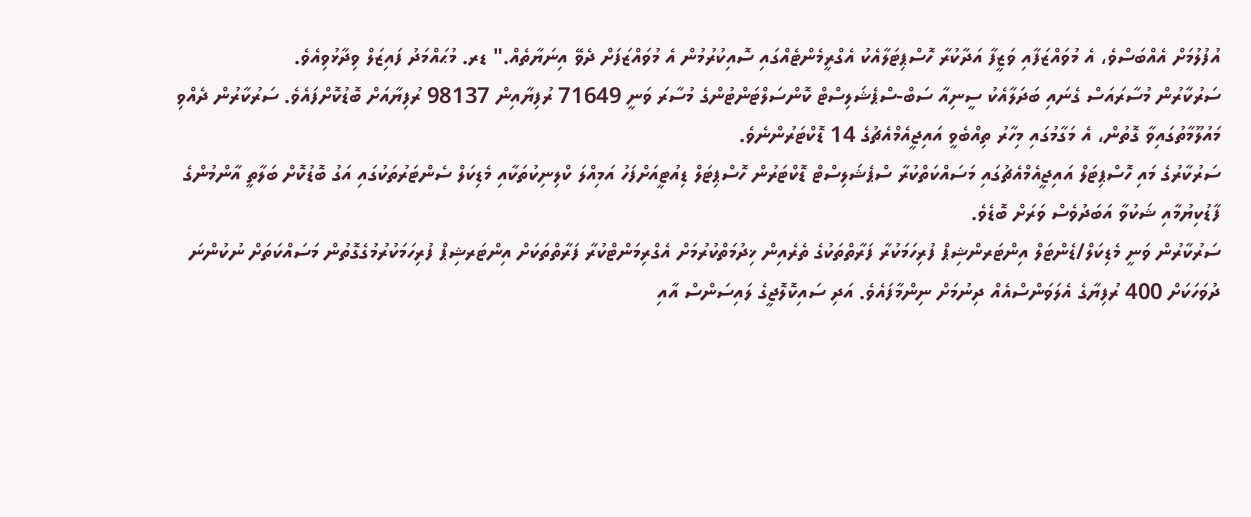އުފުލުމަށް އެއްބަސްވެ، އެ މުވައްޒަފާއި ވަޒީފާ އަދާކުރާ ހޮސްޕިޓަލާއެކު އެގްރީމެންޓެއްގައި ސޮއިކުރުމުން އެ މުވައްޒަފަށް ދެވޭ އިނަޔާތެއް." ޑރ. މުޙައްމަދު ފައިޒަލް ވިދާޅުވިއެވެ.
ސަރުކާރުން މުސާރައަސް ގެނައި ބަދަލާއެކު ސީނިއާ ސަބް-ސްޕެޝަލިސްޓް ކޮންސަލްޓަންޓުންގެ މުސާރަ ވަނީ 71649 ރުފިޔާއިން 98137 ރުފިޔާއަށް ބޮޑުކޮށްފައެވެ. ސަރުކާރުން ދެއްވި މައުލޫމާތުގައިވާ ގޮތުން، އެ މަގާމުގައި މިހާރު ތިއްބެވީ އައިޖީއެމްއެޗުގެ 14 ޑޮކްޓަރުންނެވެ.
ސަރުކާރުގެ މައި ހޮސްޕިޓަލް އައިޖީއެމްއެޗުގައި މަސައްކަތްކުރާ ސްޕެޝަލިސްޓް ޑޮކްޓަރުން ހޮސްޕިޓަލް ޑިއުޓީއަށްފަހު އަމިއްލަ ކްލިނިކުތަކާއި މެޑިކަލް ސެންޓަރުތަކުގައި އަގު ބޮޑުކޮށް ބަލާތީ އާންމުންގެ ފާޑުކިޔުމާއި ޝަކުވާ އަބަދުވެސް ވަރަށް ބޮޑެވެ.
ސަރުކާރުން ވަނީ މެޑިކަލް/ޑެންޓަލް އިންޓަރންޝިޕް ފުރިހަމަކުރާ ފަރާތްތަކުގެ ތެރެއިން ޚިދުމަތްކުރުމަށް އެގްރިމަންޓްކުރާ ފަރާތްތަކަށް އިންޓަރޝިޕް ފުރިހަމަކުރުމުގެގޮތުން މަސައްކަތަށް ނުކުންނަ ދުވަހަކަށް 400 ރުފިޔާގެ އެލަވަންސްއެއް ދިނުމަށް ނިންމާފައެވެ. އަދި ސައިކޮލޮޖީގެ ލައިސަންސް އާއި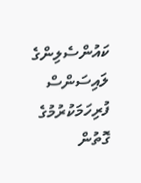ކައުންސެލިންގެ ލައިސަންސް ފުރިހަމަކުރުމުގެ ގޮތުން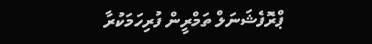ޕްރޮފެޝަނަލް ތަމްރީން ފުރިހަމަކުރާ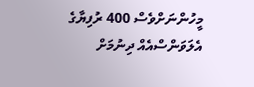މީހުންނަށްވެސް 400 ރުފިޔާގެ އެލަވަންސްއެއް ދިނުމަށް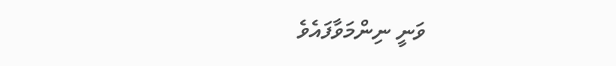ވަނީ ނިންމަވާފައެވެ